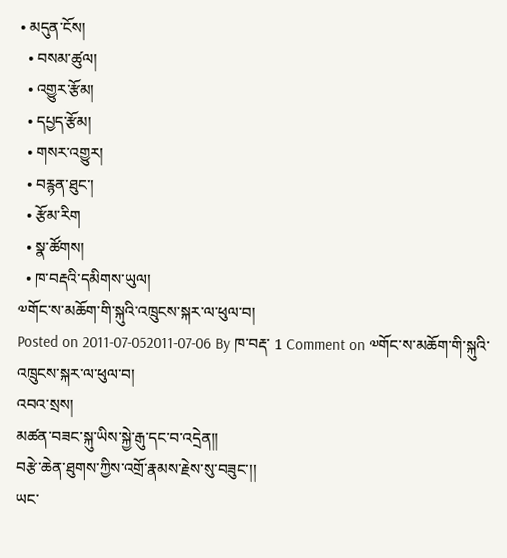• མདུན་ངོས།
  • བསམ་ཚུལ།
  • འགྱུར་རྩོམ།
  • དཔྱད་རྩོམ།
  • གསར་འགྱུར།
  • བརྙན་ཐུང་།
  • རྩོམ་རིག
  • སྣ་ཚོགས།
  • ཁ་བརྡའི་དམིགས་ཡུལ།
༧གོང་ས་མཆོག་གི་སྐུའི་འཁྲུངས་སྐར་ལ་ཕུལ་བ།
Posted on 2011-07-052011-07-06 By ཁ་བརྡ་ 1 Comment on ༧གོང་ས་མཆོག་གི་སྐུའི་འཁྲུངས་སྐར་ལ་ཕུལ་བ།
འབའ་སྲས།
མཚན་བཟང་སྐུ་ཡིས་སྐྱེ་རྒུ་དང་བ་འདྲེན།།
བརྩེ་ཆེན་ཐུགས་ཀྱིས་འགྲོ་རྣམས་རྗེས་སུ་བཟུང་།།
ཡང་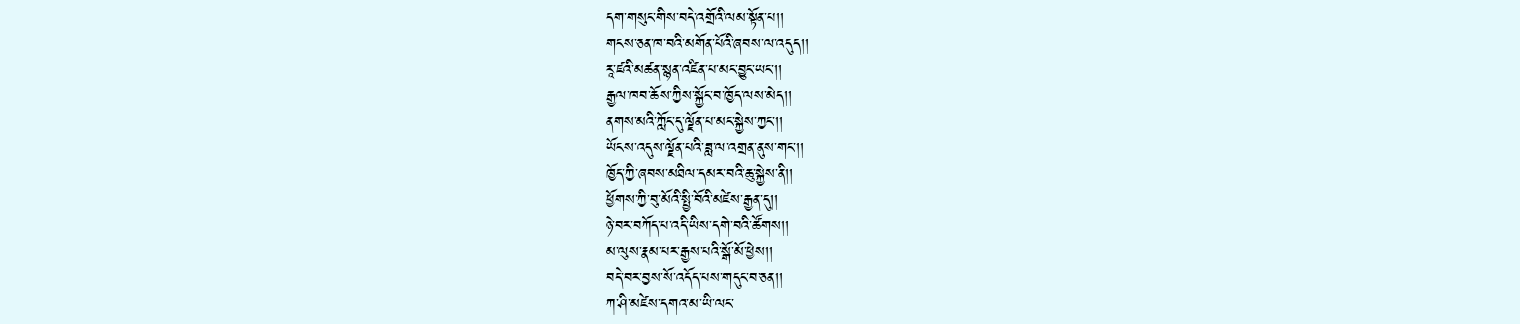དག་གསུང་གིས་བདེ་འགྲོའི་ལམ་སྟོན་པ།།
གངས་ཅན་ཁ་བའི་མགོན་པོའི་ཞབས་ལ་འདུད།།
རཱ་ཛའི་མཚན་སྙན་འཛིན་པ་མང་བྱུང་ཡང་།།
རྒྱལ་ཁབ་ཆོས་ཀྱིས་སྐྱོང་བ་ཁྱོད་ལས་མེད།།
ནགས་མའི་ཀློང་དུ་ལྗོན་པ་མང་སྐྱེས་ཀྱང་།།
ཡོངས་འདུས་ལྗོན་པའི་ཟླ་ལ་འགྲན་ནུས་གང་།།
ཁྱོད་ཀྱི་ཞབས་མཐིལ་དམར་བའི་ཆུ་སྐྱེས་ནི།།
ཕྱོགས་ཀྱི་བུ་མོའི་སྤྱི་བོའི་མཛེས་རྒྱན་དུ།།
ཉེ་བར་བཀོད་པ་འདི་ཡིས་དགེ་བའི་ཚོགས།།
མ་ལུས་རྣམ་པར་རྒྱས་པའི་སྒོ་མོ་ཕྱེས།།
བདེ་བར་བྱས་སོ་འདོད་པས་གདུང་བ་ཅན།།
ཀ་ཤི་མཛེས་དགའ་མ་ཡི་ལང་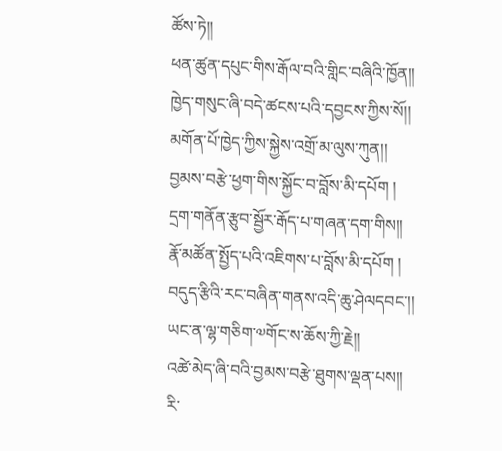ཚོས་ཏེ།།
ཕན་ཚུན་དཔུང་གིས་རྒོལ་བའི་གླིང་བཞིའི་ཁྱོན།།
ཁྱེད་གསུང་ཞི་བདེ་ཚངས་པའི་དབྱངས་ཀྱིས་སོ།།
མགོན་པོ་ཁྱེད་ཀྱིས་སྐྱེས་འགྲོ་མ་ལུས་ཀུན།།
བྱམས་བརྩེ་ཕྱག་གིས་སྐྱོང་བ་བློས་མི་དཔོག །
དྲག་གནོན་རྩུབ་སྦྱོར་རྒོད་པ་གཞན་དག་གིས།།
རྣོ་མཚོན་སྤྱོད་པའི་འཇིགས་པ་བློས་མི་དཔོག །
བདུད་རྩིའི་རང་བཞིན་གནས་འདི་ཆུ་ཤེལདབང་།།
ཡང་ན་ལྷ་གཅིག་༧གོང་ས་ཆོས་ཀྱི་རྗེ།།
འཚེ་མེད་ཞི་བའི་བྱམས་བརྩེ་ཐུགས་ལྡན་པས།།
རི་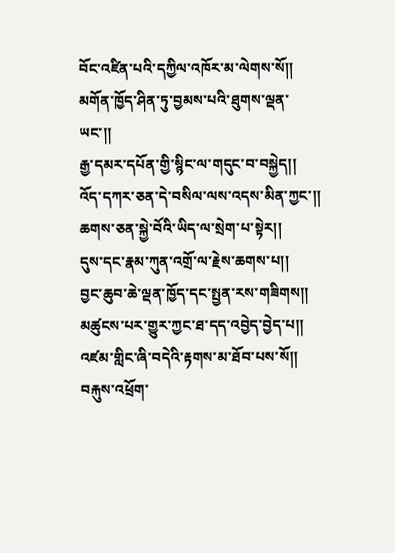བོང་འཛིན་པའི་དཀྱིལ་འཁོར་མ་ལེགས་སོ།།
མགོན་ཁྱོད་ཤིན་ཏུ་བྱམས་པའི་ཐུགས་ལྡན་ཡང་།།
རྒྱ་དམར་དཔོན་གྱི་སྙིང་ལ་གདུང་བ་བསྐྱེད།།
འོད་དཀར་ཅན་དེ་བསིལ་ལས་འདས་མིན་ཀྱང་།།
ཆགས་ཅན་སྐྱེ་བོའི་ཡིད་ལ་སྲེག་པ་སྟེར།།
དུས་དང་རྣམ་ཀུན་འགྲོ་ལ་རྗེས་ཆགས་པ།།
བྱང་ཆུབ་ཆེ་ལྡན་ཁྱོད་དང་སྤྱན་རས་གཟིགས།།
མཚུངས་པར་གྱུར་ཀྱང་ཐ་དད་འབྱེད་བྱེད་པ།།
འཛམ་གླིང་ཞི་བདེའི་རྟགས་མ་ཐོབ་པས་སོ།།
བརྐུས་འཕྲོག་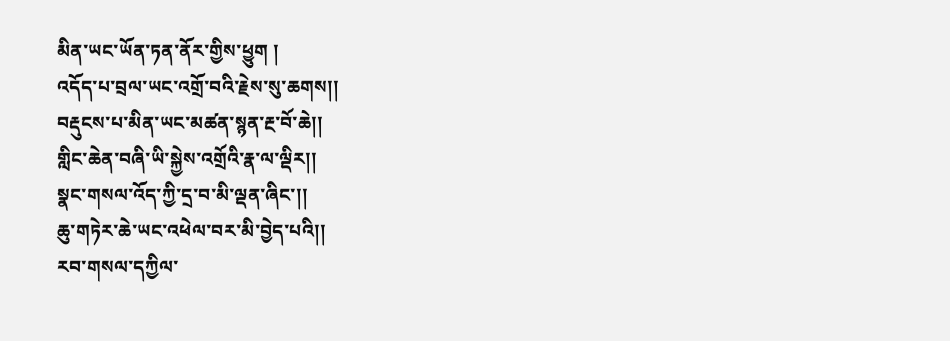མིན་ཡང་ཡོན་ཏན་ནོར་གྱིས་ཕྱུག །
འདོད་པ་བྲལ་ཡང་འགྲོ་བའི་རྗེས་སུ་ཆགས།།
བརྡུངས་པ་མིན་ཡང་མཚན་སྙན་རྔ་བོ་ཆེ།།
གླིང་ཆེན་བཞི་ཡི་སྐྱེས་འགྲོའི་རྣ་ལ་ལྡིར།།
སྣང་གསལ་འོད་ཀྱི་དྲ་བ་མི་ལྡན་ཞིང་།།
ཆུ་གཏེར་ཆེ་ཡང་འཕེལ་བར་མི་བྱེད་པའི།།
རབ་གསལ་དཀྱིལ་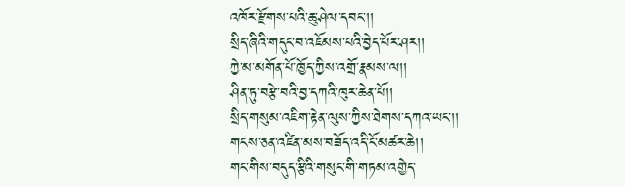འཁོར་རྫོགས་པའི་ཆུ་ཤེལ་དབང་།།
སྲིད་ཞིའི་གདུང་བ་འཇོམས་པའི་བྱེད་པོར་ཤར།།
ཀྱེ་མ་མགོན་པོ་ཁྱོད་ཀྱིས་འགྲོ་རྣམས་ལ།།
ཤིན་ཏུ་བརྩེ་བའི་བྱ་དཀའི་ཁུར་ཆེན་པོ།།
སྲིད་གསུམ་འཇིག་རྟེན་ལུས་ཀྱིས་ཐེགས་དཀའ་ཡང་།།
གངས་ཅན་འཛིན་མས་བཟོད་འདི་ངོ་མཚར་ཆེ།།
གང་གིས་བདུད་རྩིའི་གསུང་གི་གཏམ་འགྱེད་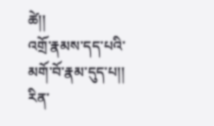ཚེ།།
འགྲོ་རྣམས་དད་པའི་མགོ་བོ་རྣམ་དུད་པ།།
རིན་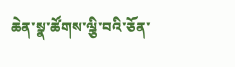ཆེན་སྣ་ཚོགས་ལྕི་བའི་ཅོན་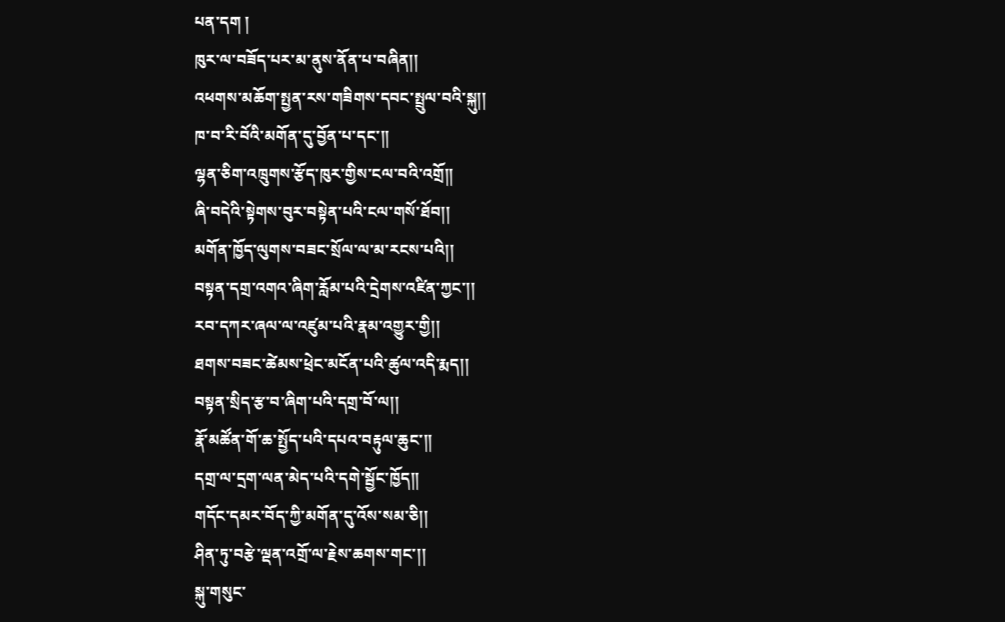པན་དག །
ཁུར་ལ་བཟོད་པར་མ་ནུས་ནོན་པ་བཞིན།།
འཕགས་མཆོག་སྤྱན་རས་གཟིགས་དབང་སྤྲུལ་བའི་སྐུ།།
ཁ་བ་རི་བོའི་མགོན་དུ་བྱོན་པ་དང་།།
ལྷན་ཅིག་འཁྲུགས་རྩོད་ཁུར་གྱིས་ངལ་བའི་འགྲོ།།
ཞི་བདེའི་སྟེགས་བུར་བསྟེན་པའི་ངལ་གསོ་ཐོབ།།
མགོན་ཁྱོད་ལུགས་བཟང་སྲོལ་ལ་མ་རངས་པའི།།
བསྟན་དགྲ་འགའ་ཞིག་རློམ་པའི་དྲེགས་འཛིན་ཀྱང་།།
རབ་དཀར་ཞལ་ལ་འཛུམ་པའི་རྣམ་འགྱུར་གྱི།།
ཐགས་བཟང་ཚེམས་ཕྲེང་མངོན་པའི་ཚུལ་འདི་རྨད།།
བསྟན་སྲིད་རྩ་བ་ཞིག་པའི་དགྲ་བོ་ལ།།
རྣོ་མཚོན་གོ་ཆ་སྤྱོད་པའི་དཔའ་བརྟུལ་ཆུང་།།
དགྲ་ལ་དྲག་ལན་མེད་པའི་དགེ་སྦྱོང་ཁྱོད།།
གདོང་དམར་བོད་ཀྱི་མགོན་དུ་འོས་སམ་ཅི།།
ཤིན་ཏུ་བརྩེ་ལྡན་འགྲོ་ལ་རྗེས་ཆགས་གང་།།
སྐུ་གསུང་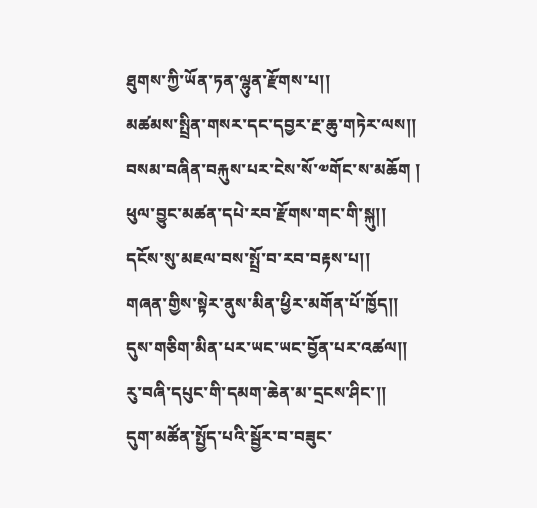ཐུགས་ཀྱི་ཡོན་ཏན་ལྷུན་རྫོགས་པ།།
མཚམས་སྤྲིན་གསར་དང་དབྱར་རྔ་ཆུ་གཏེར་ལས།།
བསམ་བཞིན་བརྐུས་པར་ངེས་སོ་༧གོང་ས་མཆོག །
ཕུལ་བྱུང་མཚན་དཔེ་རབ་རྫོགས་གང་གི་སྐུ།།
དངོས་སུ་མཇལ་བས་སྤྲོ་བ་རབ་བརྟས་པ།།
གཞན་གྱིས་སྟེར་ནུས་མིན་ཕྱིར་མགོན་པོ་ཁྱོད།།
དུས་གཅིག་མིན་པར་ཡང་ཡང་བྱོན་པར་འཚལ།།
རུ་བཞི་དཔུང་གི་དམག་ཆེན་མ་དྲངས་ཤིང་།།
དུག་མཚོན་སྤྱོད་པའི་སྦྱོར་བ་བཟུང་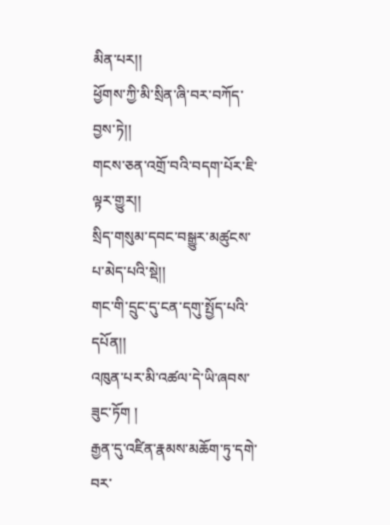མིན་པར།།
ཕྱོགས་ཀྱི་མི་སྲིན་ཞི་བར་བཀོད་བྱས་ཏེ།།
གངས་ཅན་འགྲོ་བའི་བདག་པོར་ཇི་ལྟར་གྱུར།།
སྲིད་གསུམ་དབང་བསྒྱུར་མཚུངས་པ་མེད་པའི་སྡེ།།
གང་གི་དྲུང་དུ་ངན་དགུ་སྤྱོད་པའི་དཔོན།།
འཁུན་པར་མི་འཚལ་དེ་ཡི་ཞབས་ཟུང་ཏོག །
རྒྱན་དུ་འཛིན་རྣམས་མཆོག་ཏུ་དགེ་བར་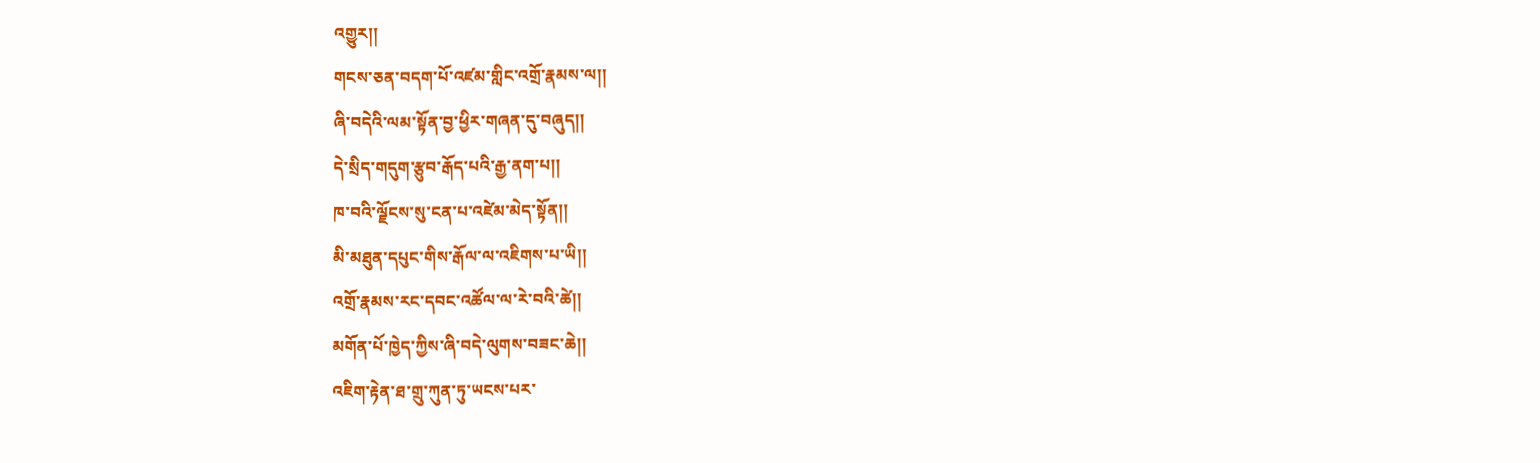འགྱུར།།
གངས་ཅན་བདག་པོ་འཛམ་གླིང་འགྲོ་རྣམས་ལ།།
ཞི་བདེའི་ལམ་སྟོན་བྱ་ཕྱིར་གཞན་དུ་བཞུད།།
དེ་སྲིད་གདུག་རྩུབ་རྒོད་པའི་རྒྱ་ནག་པ།།
ཁ་བའི་ལྗོངས་སུ་ངན་པ་འཛེམ་མེད་སྟོན།།
མི་མཐུན་དཔུང་གིས་རྒོལ་ལ་འཇིགས་པ་ཡི།།
འགྲོ་རྣམས་རང་དབང་འཚོལ་ལ་རེ་བའི་ཚེ།།
མགོན་པོ་ཁྱེད་ཀྱིས་ཞི་བདེ་ལུགས་བཟང་ཆེ།།
འཇིག་རྟེན་ཐ་གྲུ་ཀུན་ཏུ་ཡངས་པར་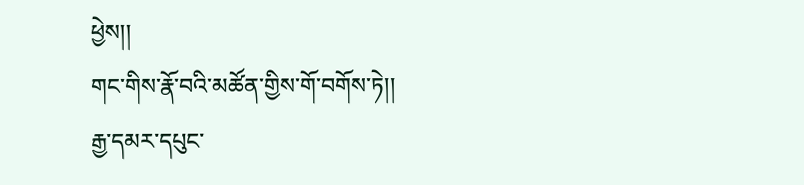ཕྱེས།།
གང་གིས་རྣོ་བའི་མཚོན་གྱིས་གོ་བགོས་ཏེ།།
རྒྱ་དམར་དཔུང་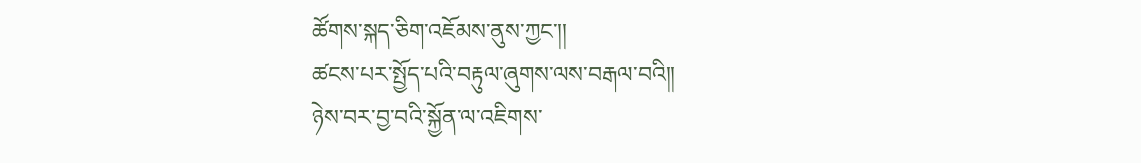ཚོགས་སྐད་ཅིག་འཇོམས་ནུས་ཀྱང་།།
ཚངས་པར་སྤྱོད་པའི་བརྟུལ་ཞུགས་ལས་བརྒལ་བའི།།
ཉེས་བར་བྱ་བའི་སྐྱོན་ལ་འཇིགས་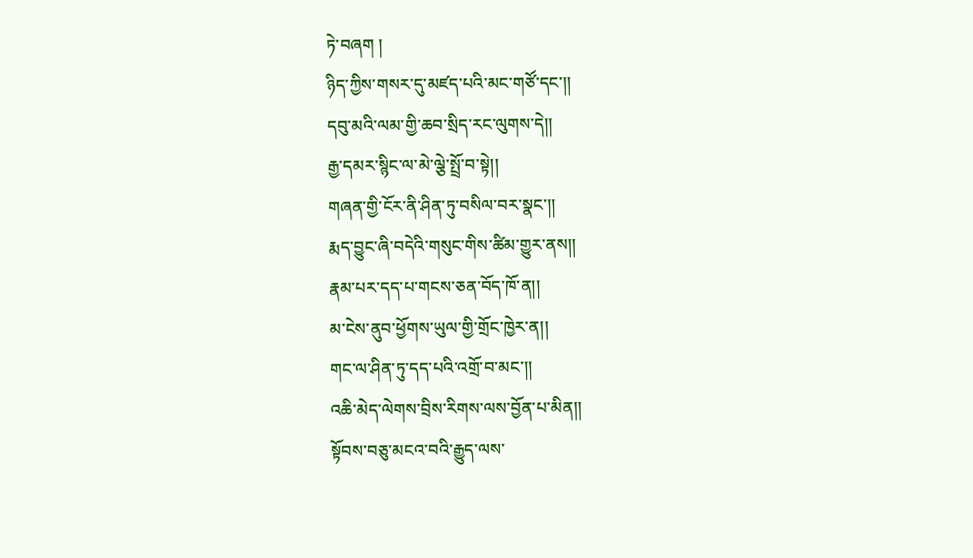ཏེ་བཞག །
ཉིད་ཀྱིས་གསར་དུ་མཛད་པའི་མང་གཙོ་དང་།།
དབུ་མའི་ལམ་གྱི་ཆབ་སྲིད་རང་ལུགས་དེ།།
རྒྱ་དམར་སྙིང་ལ་མེ་ལྕེ་སྤྲོ་བ་སྟེ།།
གཞན་གྱི་ངོར་ནི་ཤིན་ཏུ་བསིལ་བར་སྣང་།།
རྨད་བྱུང་ཞི་བདེའི་གསུང་གིས་ཚིམ་གྱུར་ནས།།
རྣམ་པར་དད་པ་གངས་ཅན་བོད་ཁོ་ན།།
མ་ངེས་ནུབ་ཕྱོགས་ཡུལ་གྱི་གྲོང་ཁྱེར་ན།།
གང་ལ་ཤིན་ཏུ་དད་པའི་འགྲོ་བ་མང་།།
འཆི་མེད་ལེགས་བྲིས་རིགས་ལས་བྱོན་པ་མིན།།
སྟོབས་བཅུ་མངའ་བའི་རྒྱུད་ལས་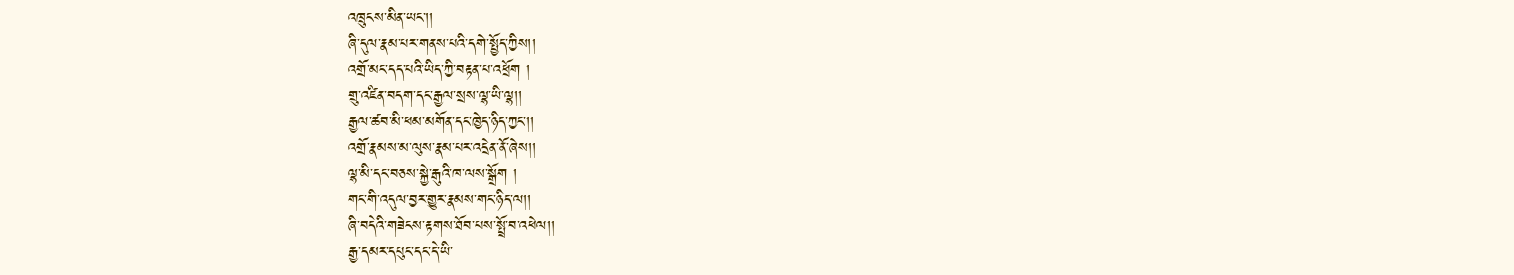འཁྲུངས་མིན་ཡང་།།
ཞི་དུལ་རྣམ་པར་གནས་པའི་དགེ་སྤྱོད་ཀྱིས།།
འགྲོ་མང་དད་པའི་ཡིད་ཀྱི་བརྟན་པ་འཕྲོག །
གྲུ་འཛིན་བདག་དང་རྒྱལ་སྲས་ལྷ་ཡི་ལྷ།།
རྒྱལ་ཚབ་མི་ཕམ་མགོན་དང་ཁྱེད་ཉིད་ཀྱང་།།
འགྲོ་རྣམས་མ་ལུས་རྣམ་པར་འདྲེན་ནོ་ཞེས།།
ལྷ་མི་དང་བཅས་སྐྱེ་རྒུའི་ཁ་ལས་སྒྲོག །
གང་གི་འདུལ་བྱར་གྱུར་རྣམས་གང་ཉིད་ལ།།
ཞི་བདེའི་གཟེངས་རྟགས་ཐོབ་པས་སྤྲོ་བ་འཕེལ།།
རྒྱ་དམར་དཔུང་དང་དེ་ཡི་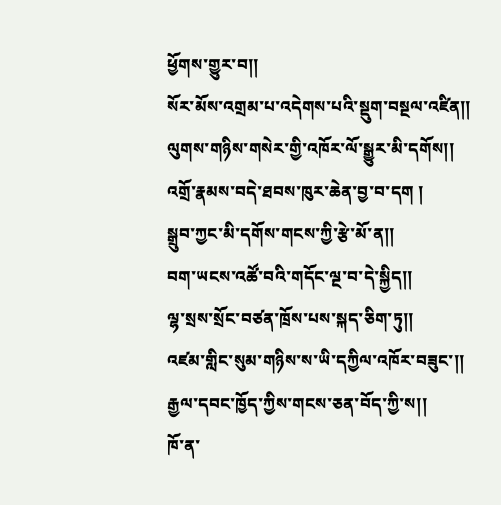ཕྱོགས་གྱུར་བ།།
སོར་མོས་འགྲམ་པ་འདེགས་པའི་སྡུག་བསྔལ་འཛིན།།
ལུགས་གཉིས་གསེར་གྱི་འཁོར་ལོ་སྒྱུར་མི་དགོས།།
འགྲོ་རྣམས་བདེ་ཐབས་ཁུར་ཆེན་བྱ་བ་དག །
སྒྲུབ་ཀྱང་མི་དགོས་གངས་ཀྱི་རྩེ་མོ་ན།།
བག་ཡངས་འཚོ་བའི་གདོང་ལྔ་བ་དེ་སྐྱིད།།
ལྷ་སྲས་སྲོང་བཙན་ཁྲོས་པས་སྐད་ཅིག་ཏུ།།
འཛམ་གླིང་སུམ་གཉིས་ས་ཡི་དཀྱིལ་འཁོར་བཟུང་།།
རྒྱལ་དབང་ཁྱོད་ཀྱིས་གངས་ཅན་བོད་ཀྱི་ས།།
ཁོ་ན་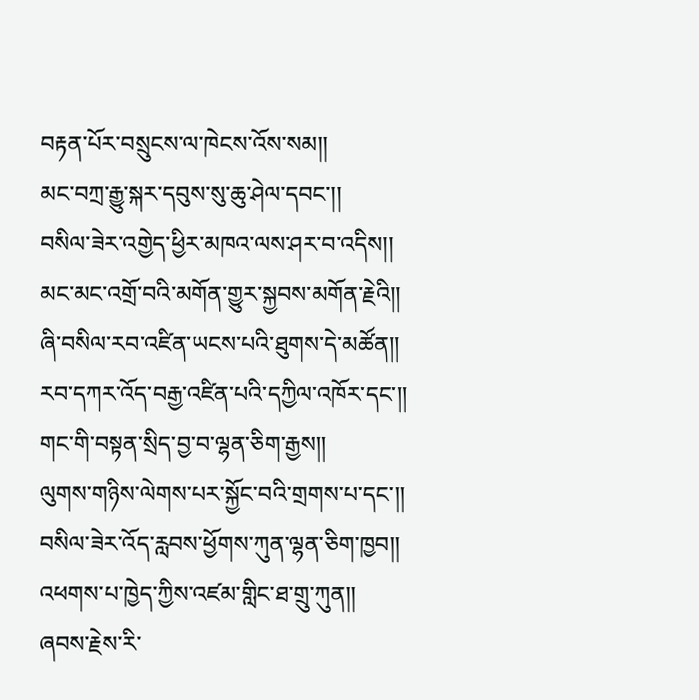བརྟན་པོར་བསྲུངས་ལ་ཁེངས་འོས་སམ།།
མང་བཀྲ་རྒྱུ་སྐར་དབུས་སུ་ཆུ་ཤེལ་དབང་།།
བསིལ་ཟེར་འགྱེད་ཕྱིར་མཁའ་ལས་ཤར་བ་འདིས།།
མང་མང་འགྲོ་བའི་མགོན་གྱུར་སྐྱབས་མགོན་རྗེའི།།
ཞི་བསིལ་རབ་འཛིན་ཡངས་པའི་ཐུགས་དེ་མཚོན།།
རབ་དཀར་འོད་བརྒྱ་འཛིན་པའི་དཀྱིལ་འཁོར་དང་།།
གང་གི་བསྟན་སྲིད་བྱ་བ་ལྷན་ཅིག་རྒྱས།།
ལུགས་གཉིས་ལེགས་པར་སྐྱོང་བའི་གྲགས་པ་དང་།།
བསིལ་ཟེར་འོད་རླབས་ཕྱོགས་ཀུན་ལྷན་ཅིག་ཁྱབ།།
འཕགས་པ་ཁྱེད་ཀྱིས་འཛམ་གླིང་ཐ་གྲུ་ཀུན།།
ཞབས་རྗེས་རི་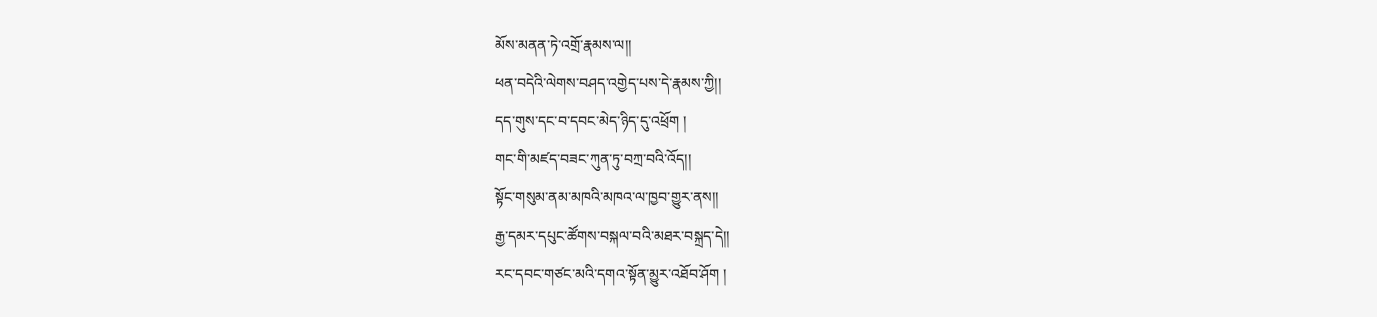མོས་མནན་ཏེ་འགྲོ་རྣམས་ལ།།
ཕན་བདེའི་ལེགས་བཤད་འགྱེད་པས་དེ་རྣམས་ཀྱི།།
དད་གུས་དང་བ་དབང་མེད་ཉིད་དུ་འཕྲོག །
གང་གི་མཛད་བཟང་ཀུན་ཏུ་བཀྲ་བའི་འོད།།
སྟོང་གསུམ་ནམ་མཁའི་མཁའ་ལ་ཁྱབ་གྱུར་ནས།།
རྒྱ་དམར་དཔུང་ཚོགས་བསྐལ་བའི་མཐར་བསྐྲད་དེ།།
རང་དབང་གཙང་མའི་དགའ་སྟོན་མྱུར་འཐོབ་ཤོག །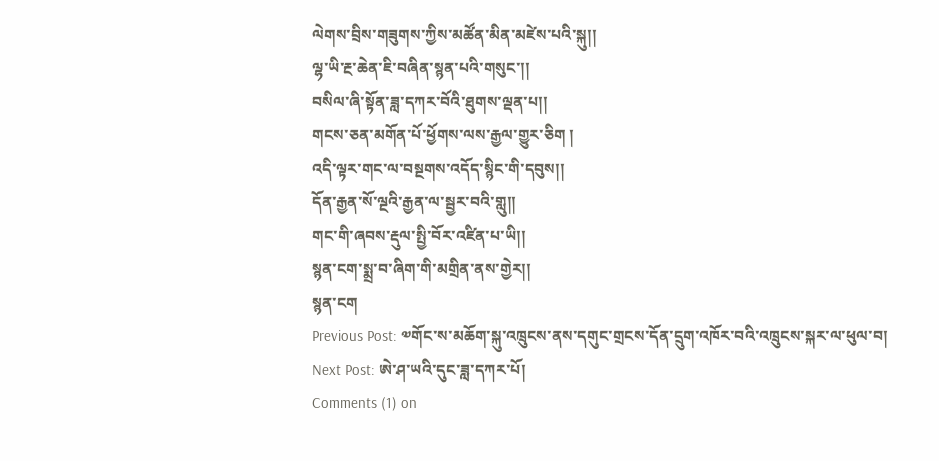ལེགས་བྲིས་གཟུགས་ཀྱིས་མཚོན་མིན་མཛེས་པའི་སྐུ།།
ལྷ་ཡི་རྔ་ཆེན་ཇི་བཞིན་སྙན་པའི་གསུང་།།
བསིལ་ཞི་སྟོན་ཟླ་དཀར་བོའི་ཐུགས་ལྡན་པ།།
གངས་ཅན་མགོན་པོ་ཕྱོགས་ལས་རྒྱལ་གྱུར་ཅིག །
འདི་ལྟར་གང་ལ་བསྔགས་འདོད་སྙིང་གི་དབུས།།
དོན་རྒྱན་སོ་ལྔའི་རྒྱན་ལ་སྦྱར་བའི་གླུ།།
གང་གི་ཞབས་རྡུལ་སྤྱི་བོར་འཛིན་པ་ཡི།།
སྙན་ངག་སྨྲ་བ་ཞིག་གི་མགྲིན་ནས་གྱེར།།
སྙན་ངག
Previous Post: ༧གོང་ས་མཆོག་སྐུ་འཁྲུངས་ནས་དགུང་གྲངས་དོན་དྲུག་འཁོར་བའི་འཁྲུངས་སྐར་ལ་ཕུལ་བ།
Next Post: ཨེ་ཤ་ཡའི་དུང་ཟླ་དཀར་པོ།
Comments (1) on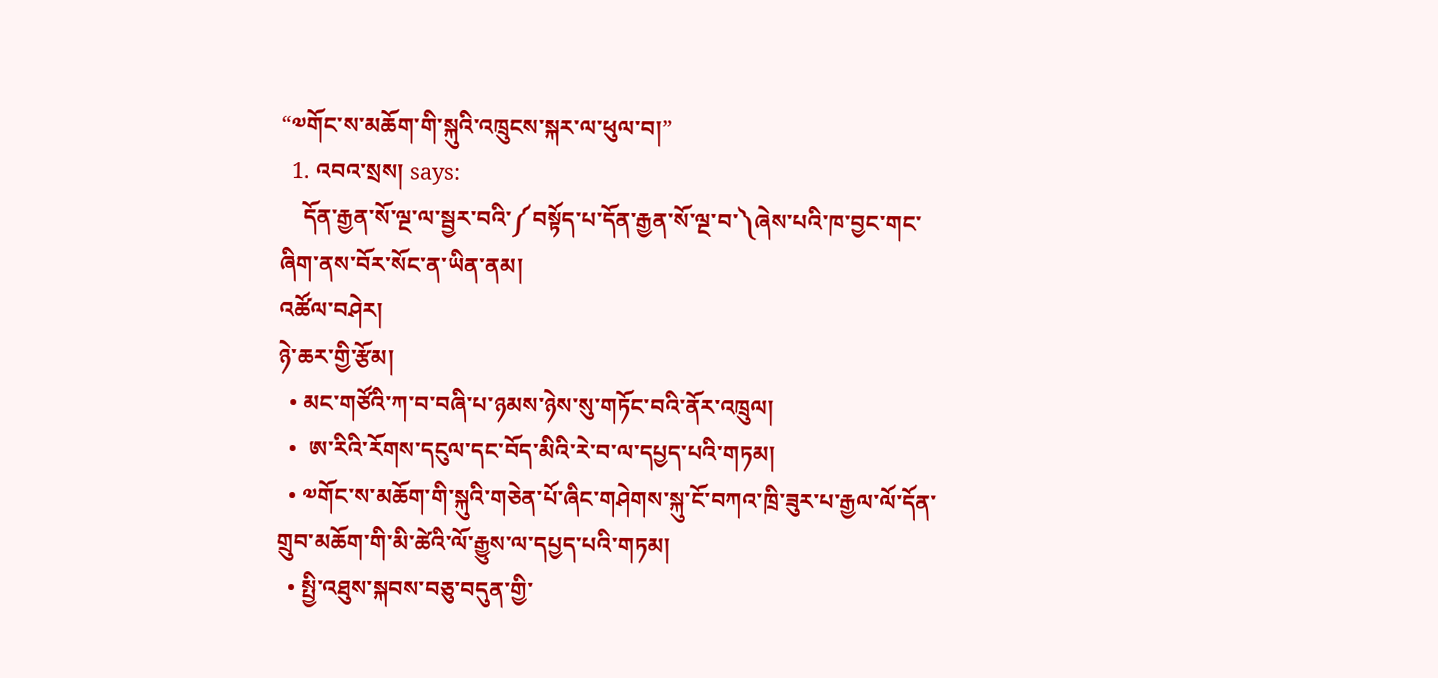“༧གོང་ས་མཆོག་གི་སྐུའི་འཁྲུངས་སྐར་ལ་ཕུལ་བ།”
  1. འབའ་སྲས། says:
    དོན་རྒྱན་སོ་ལྔ་ལ་སྦྱར་བའི་༼བསྟོད་པ་དོན་རྒྱན་སོ་ལྔ་བ་༽ཞེས་པའི་ཁ་བྱང་གང་ཞིག་ནས་བོར་སོང་ན་ཡིན་ནམ།
འཚོལ་བཤེར།
ཉེ་ཆར་གྱི་རྩོམ།
  • མང་གཙོའི་ཀ་བ་བཞི་པ་ཉམས་ཉེས་སུ་གཏོང་བའི་ནོར་འཁྲུལ།
  •  ཨ་རིའི་རོགས་དངུལ་དང་བོད་མིའི་རེ་བ་ལ་དཔྱད་པའི་གཏམ།
  • ༧གོང་ས་མཆོག་གི་སྐུའི་གཅེན་པོ་ཞིང་གཤེགས་སྐུ་ངོ་བཀའ་ཁྲི་ཟུར་པ་རྒྱལ་ལོ་དོན་གྲུབ་མཆོག་གི་མི་ཚེའི་ལོ་རྒྱུས་ལ་དཔྱད་པའི་གཏམ།
  • སྤྱི་འཐུས་སྐབས་བཅུ་བདུན་གྱི་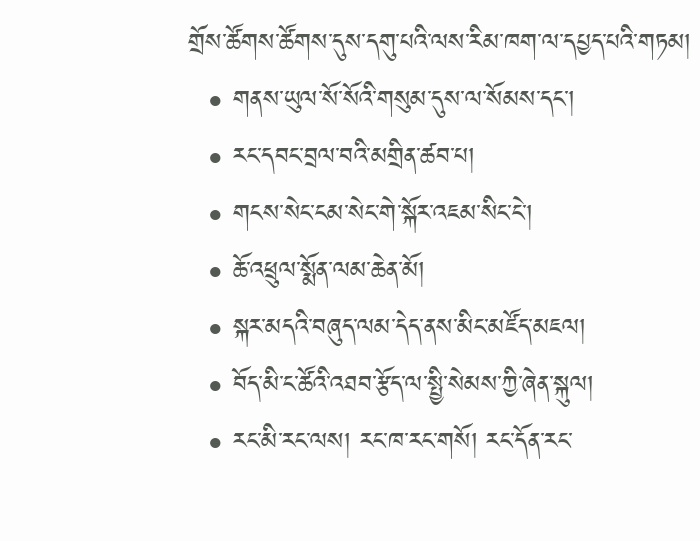གྲོས་ཚོགས་ཚོགས་དུས་དགུ་པའི་ལས་རིམ་ཁག་ལ་དཔྱད་པའི་གཏམ།
  • གནས་ཡུལ་སོ་སོའི་གསུམ་དུས་ལ་སོམས་དང་།
  • རང་དབང་བྲལ་བའི་མགྲིན་ཚབ་པ།
  • གངས་སེང་ངམ་སེང་གེ་སྐོར་འཇམ་སིང་ངེ་།
  • ཆོ་འཕྲུལ་སྨོན་ལམ་ཆེན་མོ།
  • སྐར་མདའི་བཞུད་ལམ་དེད་ནས་མིང་མཛོད་མཇལ།
  • བོད་མི་ང་ཚོའི་འཐབ་རྩོད་ལ་སྤྱི་སེམས་ཀྱི་ཞེན་སྐུལ།
  • རང་མི་རང་ལས། རང་ཁ་རང་གསོ། རང་དོན་རང་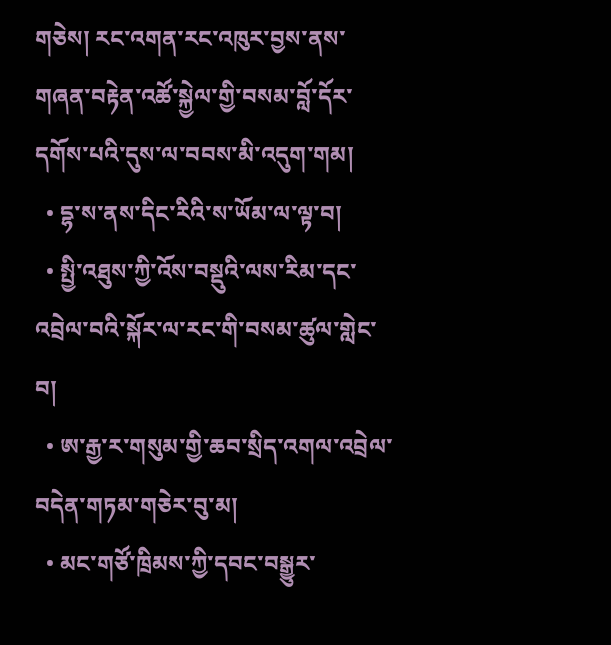གཅེས། རང་འགན་རང་འཁུར་བྱས་ནས་གཞན་བརྟེན་འཚོ་སྐྱེལ་གྱི་བསམ་བློ་དོར་དགོས་པའི་དུས་ལ་བབས་མི་འདུག་གམ།
  • དྷ་ས་ནས་དིང་རིའི་ས་ཡོམ་ལ་ལྟ་བ།
  • སྤྱི་འཐུས་ཀྱི་འོས་བསྡུའི་ལས་རིམ་དང་འབྲེལ་བའི་སྐོར་ལ་རང་གི་བསམ་ཚུལ་གླེང་བ།
  • ཨ་རྒྱ་ར་གསུམ་གྱི་ཆབ་སྲིད་འགལ་འབྲེལ་བདེན་གཏམ་གཅེར་བུ་མ།
  • མང་གཙོ་ཁྲིམས་ཀྱི་དབང་བསྒྱུར་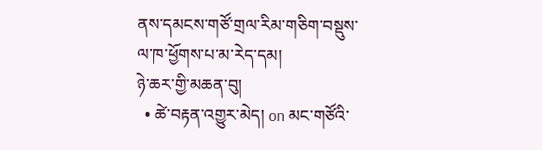ནས་དམངས་གཙོ་གྲལ་རིམ་གཅིག་བསྡུས་ལ་ཁ་ཕྱོགས་པ་མ་རེད་དམ།
ཉེ་ཆར་གྱི་མཆན་བུ།
  • ཚེ་བརྟན་འགྱུར་མེད། on མང་གཙོའི་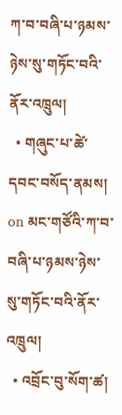ཀ་བ་བཞི་པ་ཉམས་ཉེས་སུ་གཏོང་བའི་ནོར་འཁྲུལ།
  • གཞུང་པ་ཚེ་དབང་བསོད་ནམས། on མང་གཙོའི་ཀ་བ་བཞི་པ་ཉམས་ཉེས་སུ་གཏོང་བའི་ནོར་འཁྲུལ།
  • འབྲོང་བུ་སོག་ཚ།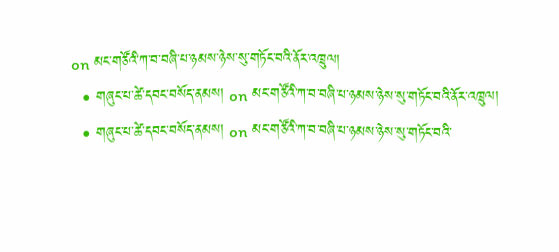on མང་གཙོའི་ཀ་བ་བཞི་པ་ཉམས་ཉེས་སུ་གཏོང་བའི་ནོར་འཁྲུལ།
  • གཞུང་པ་ཚེ་དབང་བསོད་ནམས། on མང་གཙོའི་ཀ་བ་བཞི་པ་ཉམས་ཉེས་སུ་གཏོང་བའི་ནོར་འཁྲུལ།
  • གཞུང་པ་ཚེ་དབང་བསོད་ནམས། on མང་གཙོའི་ཀ་བ་བཞི་པ་ཉམས་ཉེས་སུ་གཏོང་བའི་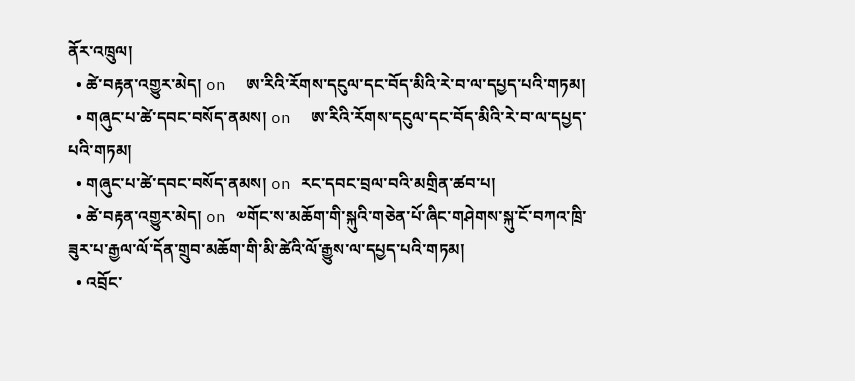ནོར་འཁྲུལ།
  • ཚེ་བརྟན་འགྱུར་མེད། on  ཨ་རིའི་རོགས་དངུལ་དང་བོད་མིའི་རེ་བ་ལ་དཔྱད་པའི་གཏམ།
  • གཞུང་པ་ཚེ་དབང་བསོད་ནམས། on  ཨ་རིའི་རོགས་དངུལ་དང་བོད་མིའི་རེ་བ་ལ་དཔྱད་པའི་གཏམ།
  • གཞུང་པ་ཚེ་དབང་བསོད་ནམས། on རང་དབང་བྲལ་བའི་མགྲིན་ཚབ་པ།
  • ཚེ་བརྟན་འགྱུར་མེད། on ༧གོང་ས་མཆོག་གི་སྐུའི་གཅེན་པོ་ཞིང་གཤེགས་སྐུ་ངོ་བཀའ་ཁྲི་ཟུར་པ་རྒྱལ་ལོ་དོན་གྲུབ་མཆོག་གི་མི་ཚེའི་ལོ་རྒྱུས་ལ་དཔྱད་པའི་གཏམ།
  • འབྲོང་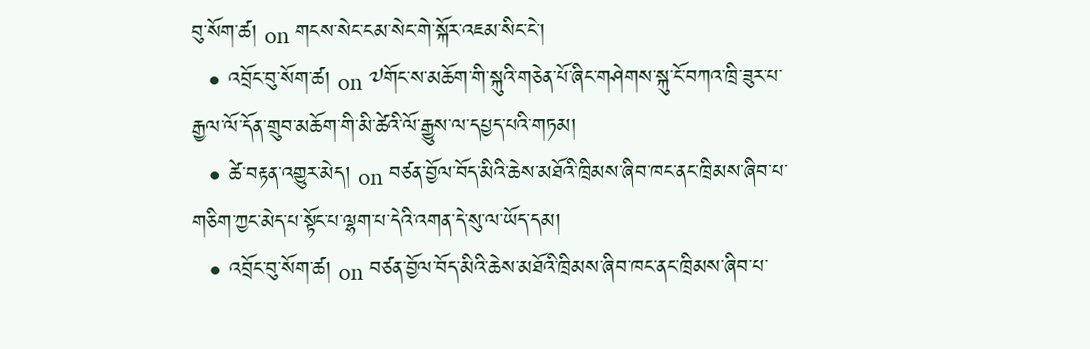བུ་སོག་ཚ། on གངས་སེང་ངམ་སེང་གེ་སྐོར་འཇམ་སིང་ངེ་།
  • འབྲོང་བུ་སོག་ཚ། on ༧གོང་ས་མཆོག་གི་སྐུའི་གཅེན་པོ་ཞིང་གཤེགས་སྐུ་ངོ་བཀའ་ཁྲི་ཟུར་པ་རྒྱལ་ལོ་དོན་གྲུབ་མཆོག་གི་མི་ཚེའི་ལོ་རྒྱུས་ལ་དཔྱད་པའི་གཏམ།
  • ཚེ་བརྟན་འགྱུར་མེད། on བཙན་བྱོལ་བོད་མིའི་ཆེས་མཐོའི་ཁྲིམས་ཞིབ་ཁང་ནང་ཁྲིམས་ཞིབ་པ་གཅིག་ཀྱང་མེད་པ་སྟོང་པ་ལྷག་པ་དེའི་འགན་དེ་སུ་ལ་ཡོད་དམ།
  • འབྲོང་བུ་སོག་ཚ། on བཙན་བྱོལ་བོད་མིའི་ཆེས་མཐོའི་ཁྲིམས་ཞིབ་ཁང་ནང་ཁྲིམས་ཞིབ་པ་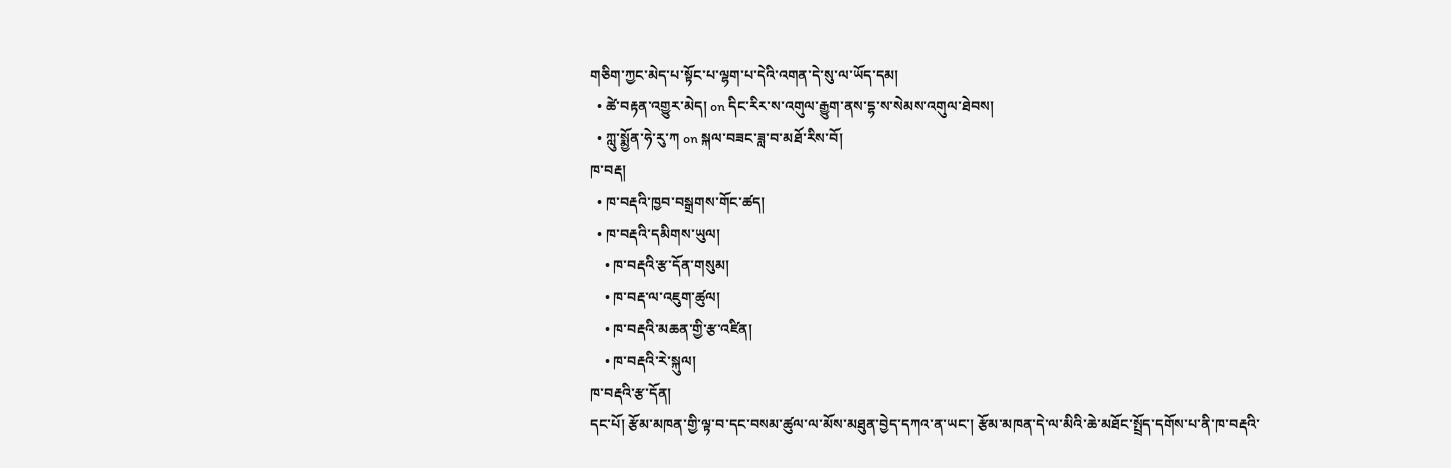གཅིག་ཀྱང་མེད་པ་སྟོང་པ་ལྷག་པ་དེའི་འགན་དེ་སུ་ལ་ཡོད་དམ།
  • ཚེ་བརྟན་འགྱུར་མེད། on དིང་རིར་ས་འགུལ་རྒྱུག་ནས་དྷ་ས་སེམས་འགུལ་ཐེབས།
  • ཀླུ་སྨྱོན་ཧེ་རུ་ཀ on སྐལ་བཟང་ཟླ་བ་མཐོ་རིས་བོ།
ཁ་བརྡ།
  • ཁ་བརྡའི་ཁྱབ་བསྒྲགས་གོང་ཚད།
  • ཁ་བརྡའི་དམིགས་ཡུལ།
    • ཁ་བརྡའི་རྩ་དོན་གསུམ།
    • ཁ་བརྡ་ལ་འཇུག་ཚུལ།
    • ཁ་བརྡའི་མཆན་གྱི་རྩ་འཛིན།
    • ཁ་བརྡའི་རེ་སྐུལ།
ཁ་བརྡའི་རྩ་དོན།
དང་པོ། རྩོམ་མཁན་གྱི་ལྟ་བ་དང་བསམ་ཚུལ་ལ་མོས་མཐུན་བྱེད་དཀའ་ན་ཡང་། རྩོམ་མཁན་དེ་ལ་མིའི་ཆེ་མཐོང་སྤྲོད་དགོས་པ་ནི་ཁ་བརྡའི་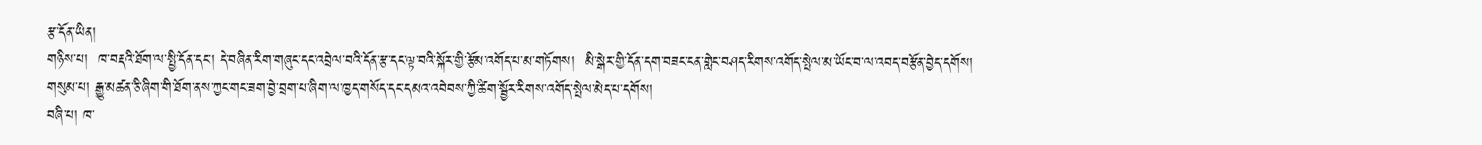རྩ་དོན་ཡིན།
གཉིས་པ།  ཁ་བརྡའི་ཐོག་ལ་སྤྱི་དོན་དང་། དེ་བཞིན་རིག་གཞུང་དང་འབྲེལ་བའི་དོན་རྩ་དང་ལྟ་བའི་སྐོར་གྱི་རྩོམ་འགོད་པ་མ་གཏོགས།  མི་སྒེར་གྱི་དོན་དག་བཟང་ངན་གླེང་བཤད་རིགས་འགོད་སྤེལ་མ་ཡོང་བ་ལ་འབད་བརྩོན་བྱེད་དགོས།
གསུམ་པ། རྒྱུ་མཚན་ཅི་ཞིག་གི་ཐོག་ནས་ཀྱང་གང་ཟག་བྱེ་བྲག་པ་ཞིག་ལ་ཁྱད་གསོད་དང་དམའ་འབེབས་ཀྱི་ཚིག་སྦྱོར་རིགས་འགོད་སྤེལ་མེད་པ་དགོས།
བཞི་པ། ཁ་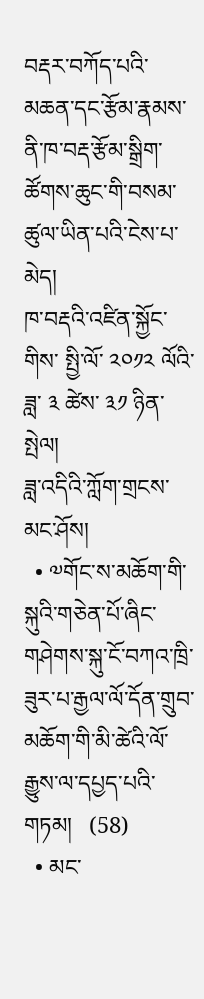བརྡར་བཀོད་པའི་མཆན་དང་རྩོམ་རྣམས་ནི་ཁ་བརྡ་རྩོམ་སྒྲིག་ཚོགས་ཆུང་གི་བསམ་ཚུལ་ཡིན་པའི་ངེས་པ་མེད།
ཁ་བརྡའི་འཛིན་སྐྱོང་གིས་ སྤྱི་ལོ་ ༢༠༡༢ ལོའི་ཟླ་ ༣ ཚེས་ ༣༡ ཉིན་སྤེལ།
ཟླ་འདིའི་ཀློག་གྲངས་མང་ཤོས།
  • ༧གོང་ས་མཆོག་གི་སྐུའི་གཅེན་པོ་ཞིང་གཤེགས་སྐུ་ངོ་བཀའ་ཁྲི་ཟུར་པ་རྒྱལ་ལོ་དོན་གྲུབ་མཆོག་གི་མི་ཚེའི་ལོ་རྒྱུས་ལ་དཔྱད་པའི་གཏམ།   (58)
  • མང་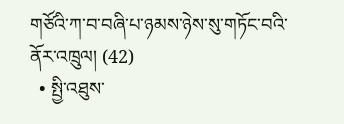གཙོའི་ཀ་བ་བཞི་པ་ཉམས་ཉེས་སུ་གཏོང་བའི་ནོར་འཁྲུལ། (42)
  • སྤྱི་འཐུས་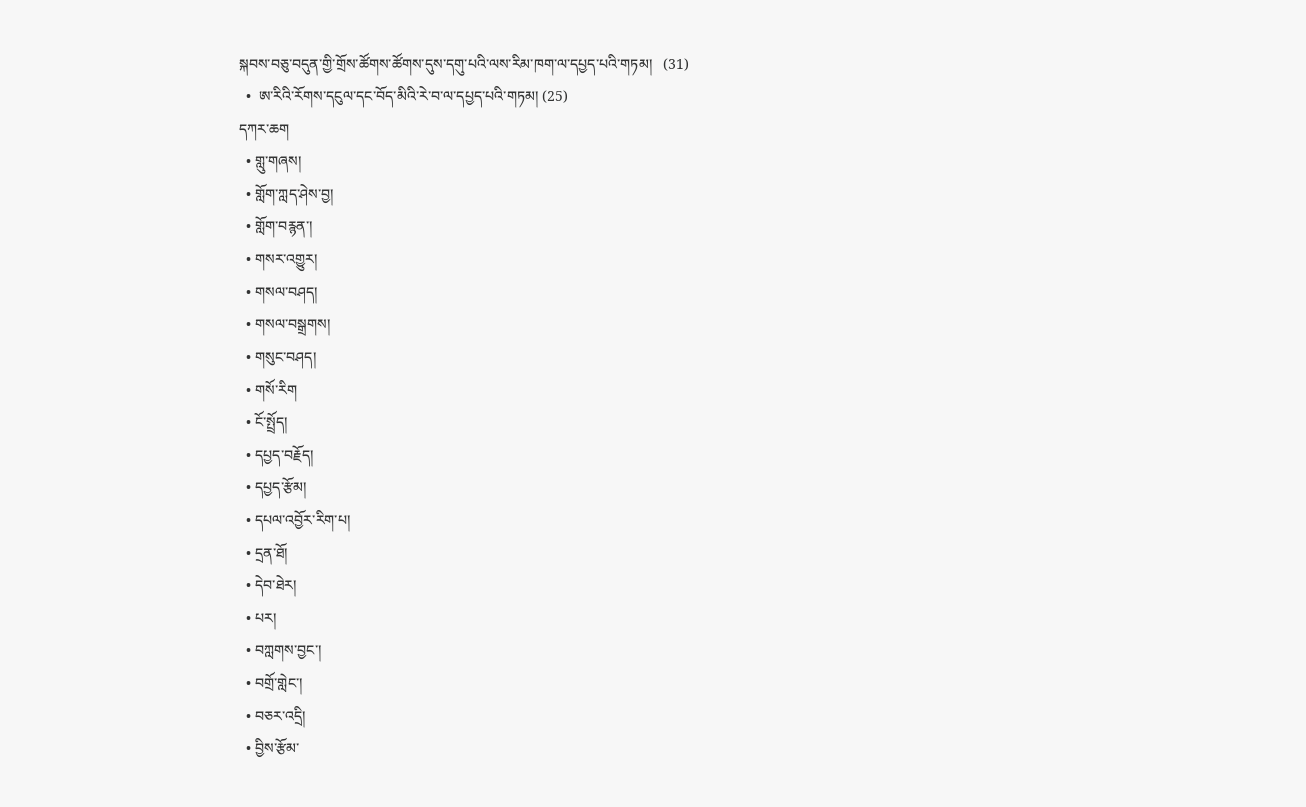སྐབས་བཅུ་བདུན་གྱི་གྲོས་ཚོགས་ཚོགས་དུས་དགུ་པའི་ལས་རིམ་ཁག་ལ་དཔྱད་པའི་གཏམ།   (31)
  •  ཨ་རིའི་རོགས་དངུལ་དང་བོད་མིའི་རེ་བ་ལ་དཔྱད་པའི་གཏམ། (25)
དཀར་ཆག
  • གླུ་གཞས།
  • གློག་ཀླད་ཤེས་བྱ།
  • གློག་བརྙན་།
  • གསར་འགྱུར།
  • གསལ་བཤད།
  • གསལ་བསྒྲགས།
  • གསུང་བཤད།
  • གསོ་རིག
  • ངོ་སྤྲོད།
  • དཔྱད་བརྗོད།
  • དཔྱད་རྩོམ།
  • དཔལ་འབྱོར་རིག་པ།
  • དྲན་ཐོ།
  • དེབ་ཐེར།
  • པར།
  • བཀླགས་བྱང་།
  • བགྲོ་གླེང་།
  • བཅར་འདྲི།
  • བྱིས་རྩོམ་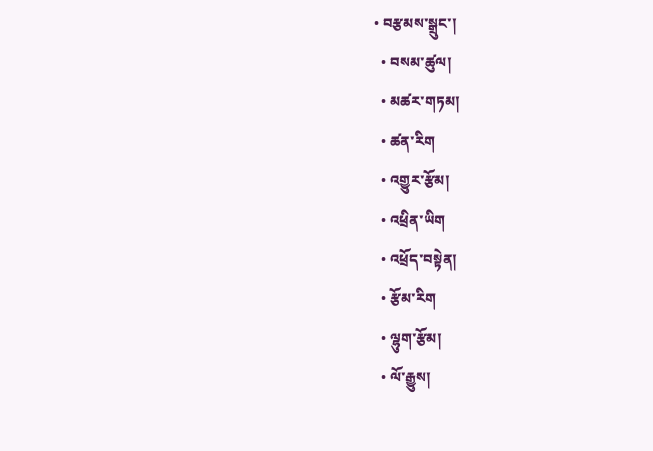• བརྩམས་སྒྲུང་།
  • བསམ་ཚུལ།
  • མཚར་གཏམ།
  • ཚན་རིག
  • འགྱུར་རྩོམ།
  • འཕྲིན་ཡིག
  • འཕྲོད་བསྟེན།
  • རྩོམ་རིག
  • ལྷུག་རྩོམ།
  • ལོ་རྒྱུས།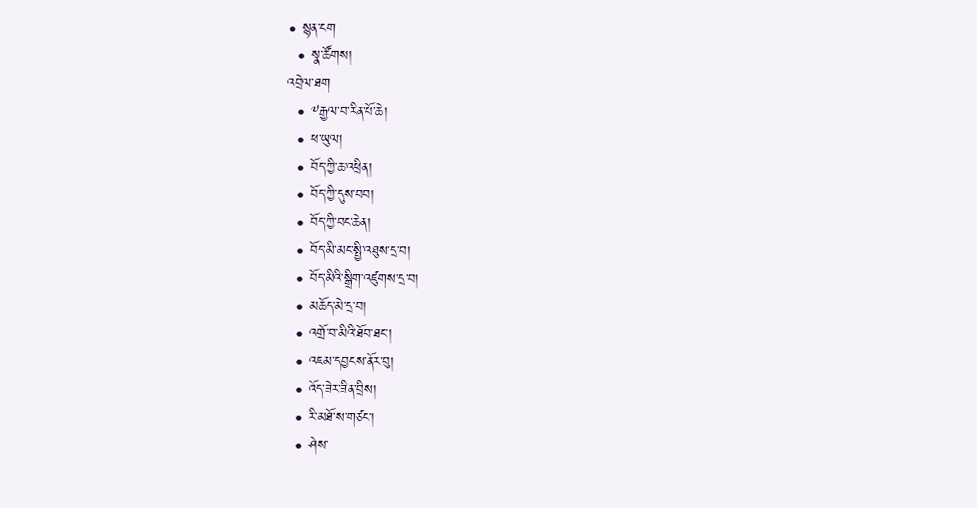• སྙན་ངག
  • སྣ་ཚོགས།
འབྲེལ་ཐག
  • ༸རྒྱལ་བ་རིན་པོ་ཆེ།
  • ཕ་ཡུལ།
  • བོད་ཀྱི་ཆ་འཕྲིན།
  • བོད་ཀྱི་དུས་བབ།
  • བོད་ཀྱི་བང་ཆེན།
  • བོད་མི་མང་སྤྱི་འཐུས་དྲ་བ།
  • བོད་མིའི་སྒྲིག་འཛུགས་དྲ་བ།
  • མཆོད་མེ་དྲ་བ།
  • འགྲོ་བ་མིའི་ཐོབ་ཐང་།
  • འཇམ་དབྱངས་ནོར་བུ།
  • འོད་ཟེར་ཟིན་བྲིས།
  • རི་མཐོ་ས་གཙང་།
  • ཤེས་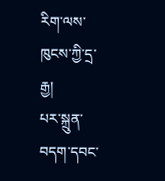རིག་ལས་ཁུངས་ཀྱི་དྲ་རྒྱ།
པར་སྐྲུན་བདག་དབང་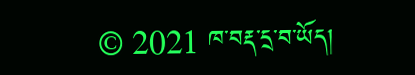© 2021 ཁ་བརྡ་དྲ་བ་ཡོད།